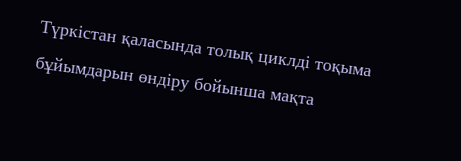Түркістан қаласында толық циклді тоқыма бұйымдарын өндіру бойынша мақта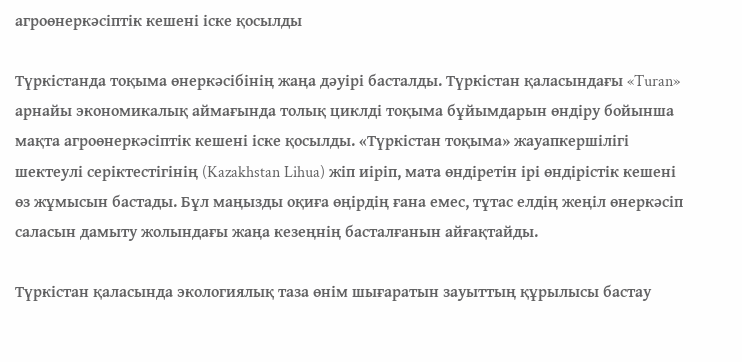агроөнеркәсіптік кешені іске қосылды

Түркістанда тоқыма өнеркәсібінің жаңа дәуірі басталды. Түркістан қаласындағы «Turan» арнайы экономикалық аймағында толық циклді тоқыма бұйымдарын өндіру бойынша мақта агроөнеркәсіптік кешені іске қосылды. «Түркістан тоқыма» жауапкершілігі шектеулі серіктестігінің (Kazakhstan Lihua) жіп иіріп, мата өндіретін ірі өндірістік кешені өз жұмысын бастады. Бұл маңызды оқиға өңірдің ғана емес, тұтас елдің жеңіл өнеркәсіп саласын дамыту жолындағы жаңа кезеңнің басталғанын айғақтайды.

Түркістан қаласында экологиялық таза өнім шығаратын зауыттың құрылысы бастау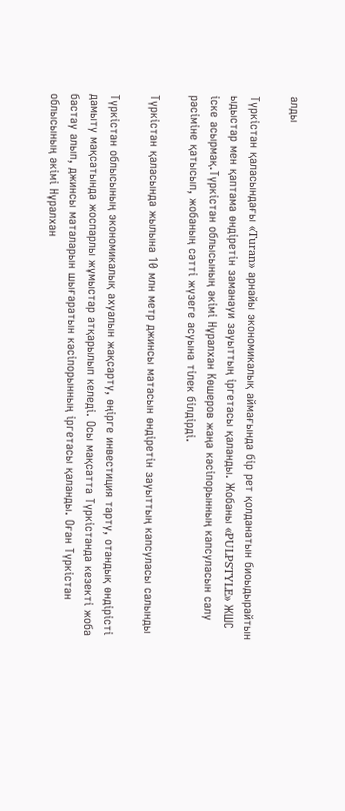алды

Түркістан қаласындағы «Turan» арнайы экономикалық аймағында бір рет қолданатын биоыдырайтын ыдыстар мен қаптама өндіретін заманауи зауыттың іргетасы қаланды. Жобаны «PULPSTYLE» ЖШС іске асырмақ.Түркістан облысының әкімі Нұралхан Көшеров жаңа кәсіпорынның капсуласын салу рәсіміне қатысып, жобаның сәтті жүзеге асуына тілек білдірді.

Түркістан қаласында жылына 10 млн метр джинсы матасын өндіретін зауыттың капсуласы салынды

Түркістан облысының экономикалық ахуалын жақсарту, өңірге инвестиция тарту, отандық өндірісті дамыту мақсатында жоспарлы жұмыстар атқарылып келеді. Осы мақсатта Түркістанда кезекті жоба бастау алып, джинсы маталарын шығаратын кәсіпорынның іргетасы қаланды. Оған Түркістан облысының әкімі Нұралхан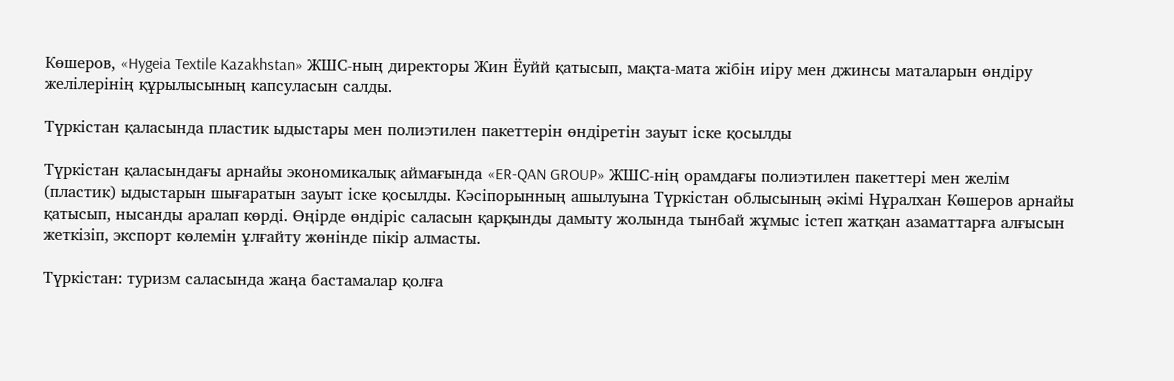Көшеров, «Hygeia Textile Kazakhstan» ЖШС-ның директоры Жин Ёуйй қатысып, мақта-мата жібін иіру мен джинсы маталарын өндіру желілерінің құрылысының капсуласын салды.

Түркістан қаласында пластик ыдыстары мен полиэтилен пакеттерін өндіретін зауыт іске қосылды

Түркістан қаласындағы арнайы экономикалық аймағында «ER-QAN GROUP» ЖШС-нің орамдағы полиэтилен пакеттері мен желім (пластик) ыдыстарын шығаратын зауыт іске қосылды. Кәсіпорынның ашылуына Түркістан облысының әкімі Нұралхан Көшеров арнайы қатысып, нысанды аралап көрді. Өңірде өндіріс саласын қарқынды дамыту жолында тынбай жұмыс істеп жатқан азаматтарға алғысын жеткізіп, экспорт көлемін ұлғайту жөнінде пікір алмасты.

Түркістан: туризм саласында жаңа бастамалар қолға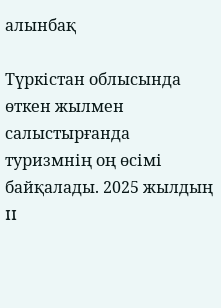алынбақ

Түркістан облысында өткен жылмен салыстырғанда туризмнің оң өсімі байқалады. 2025 жылдың II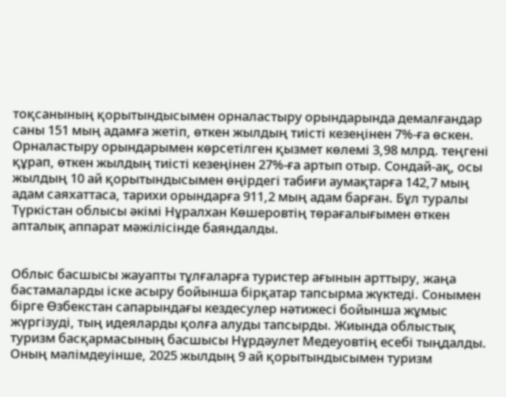тоқсанының қорытындысымен орналастыру орындарында демалғандар саны 151 мың адамға жетіп, өткен жылдың тиісті кезеңінен 7%-ға өскен. Орналастыру орындарымен көрсетілген қызмет көлемі 3,98 млрд. теңгені құрап, өткен жылдың тиісті кезеңінен 27%-ға артып отыр. Сондай-ақ, осы жылдың 10 ай қорытындысымен өңірдегі табиғи аумақтарға 142,7 мың адам саяхаттаса, тарихи орындарға 911,2 мың адам барған. Бұл туралы Түркістан облысы әкімі Нұралхан Көшеровтің төрағалығымен өткен апталық аппарат мәжілісінде баяндалды.


Облыс басшысы жауапты тұлғаларға туристер ағынын арттыру, жаңа бастамаларды іске асыру бойынша бірқатар тапсырма жүктеді. Сонымен бірге Өзбекстан сапарындағы кездесулер нәтижесі бойынша жұмыс жүргізуді, тың идеяларды қолға алуды тапсырды. Жиында облыстық туризм басқармасының басшысы Нұрдәулет Медеуовтің есебі тыңдалды. Оның мәлімдеуінше, 2025 жылдың 9 ай қорытындысымен туризм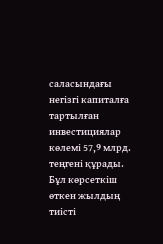саласындағы негізгі капиталға тартылған инвестициялар көлемі 57,9 млрд. теңгені құрады. Бұл көрсеткіш өткен жылдың тиісті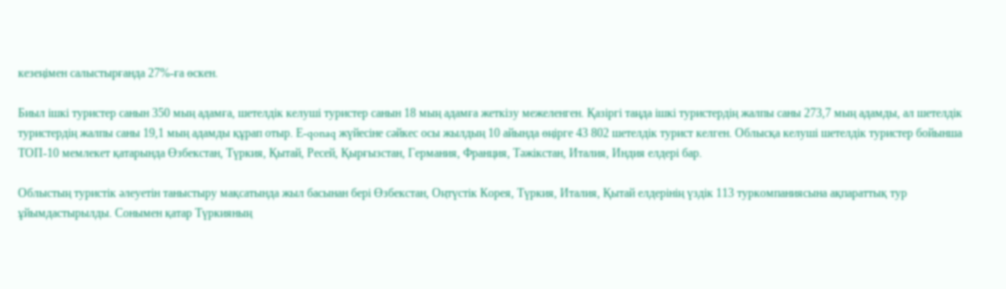кезеңімен салыстырғанда 27%-ға өскен.

Биыл ішкі туристер санын 350 мың адамға, шетелдік келуші туристер санын 18 мың адамға жеткізу межеленген. Қазіргі таңда ішкі туристердің жалпы саны 273,7 мың адамды, ал шетелдік туристердің жалпы саны 19,1 мың адамды құрап отыр. Е-qonaq жүйесіне сәйкес осы жылдың 10 айында өңірге 43 802 шетелдік турист келген. Облысқа келуші шетелдік туристер бойынша ТОП-10 мемлекет қатарында Өзбекстан, Түркия, Қытай, Ресей, Қырғызстан, Германия, Франция, Тәжікстан, Италия, Индия елдері бар.

Облыстың туристік әлеуетін таныстыру мақсатында жыл басынан бері Өзбекстан, Оңтүстік Корея, Түркия, Италия, Қытай елдерінің үздік 113 туркомпаниясына ақпараттық тур ұйымдастырылды. Сонымен қатар Түркияның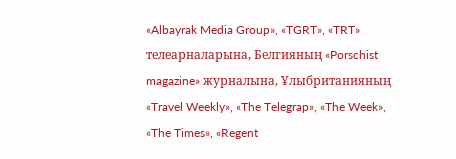«Albayrak Media Group», «TGRT», «TRT» телеарналарына, Белгияның «Porschist magazine» журналына, Ұлыбританияның «Travel Weekly», «The Telegrap», «The Week», «The Times», «Regent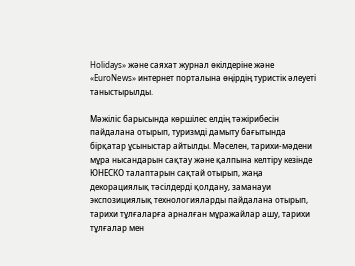Holidays» және саяхат журнал өкілдеріне және «EuroNews» интернет порталына өңірдің туристік әлеуеті таныстырылды.

Мәжіліс барысында көршілес елдің тәжірибесін пайдалана отырып, туризмді дамыту бағытында бірқатар ұсыныстар айтылды. Мәселен, тарихи-мәдени мұра нысандарын сақтау және қалпына келтіру кезінде ЮНЕСКО талаптарын сақтай отырып, жаңа декорациялық тәсілдерді қолдану, заманауи экспозициялық технологияларды пайдалана отырып, тарихи тұлғаларға арналған мұражайлар ашу, тарихи тұлғалар мен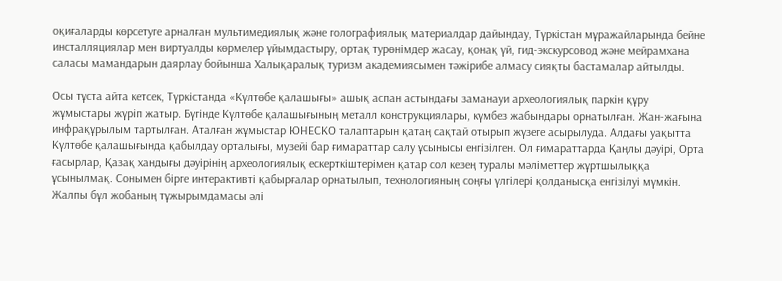оқиғаларды көрсетуге арналған мультимедиялық және голографиялық материалдар дайындау, Түркістан мұражайларында бейне инсталляциялар мен виртуалды көрмелер ұйымдастыру, ортақ турөнімдер жасау, қонақ үй, гид-экскурсовод және мейрамхана саласы мамандарын даярлау бойынша Халықаралық туризм академиясымен тәжірибе алмасу сияқты бастамалар айтылды.

Осы тұста айта кетсек, Түркістанда «Күлтөбе қалашығы» ашық аспан астындағы заманауи археологиялық паркін құру жұмыстары жүріп жатыр. Бүгінде Күлтөбе қалашығының металл конструкциялары, күмбез жабындары орнатылған. Жан-жағына инфрақұрылым тартылған. Аталған жұмыстар ЮНЕСКО талаптарын қатаң сақтай отырып жүзеге асырылуда. Алдағы уақытта Күлтөбе қалашығында қабылдау орталығы, музейі бар ғимараттар салу ұсынысы енгізілген. Ол ғимараттарда Қаңлы дәуірі, Орта ғасырлар, Қазақ хандығы дәуірінің археологиялық ескерткіштерімен қатар сол кезең туралы мәліметтер жұртшылыққа ұсынылмақ. Сонымен бірге интерактивті қабырғалар орнатылып, технологияның соңғы үлгілері қолданысқа енгізілуі мүмкін. Жалпы бұл жобаның тұжырымдамасы әлі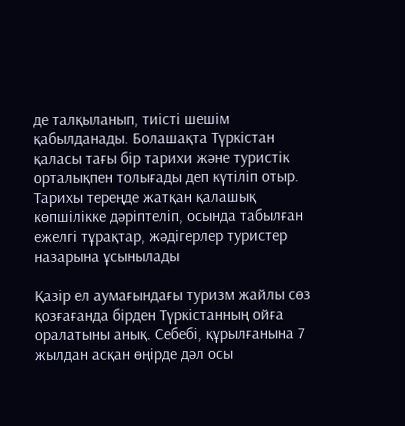де талқыланып, тиісті шешім қабылданады. Болашақта Түркістан қаласы тағы бір тарихи және туристік орталықпен толығады деп күтіліп отыр. Тарихы тереңде жатқан қалашық көпшілікке дәріптеліп, осында табылған ежелгі тұрақтар, жәдігерлер туристер назарына ұсынылады

Қазір ел аумағындағы туризм жайлы сөз қозғағанда бірден Түркістанның ойға оралатыны анық. Себебі, құрылғанына 7 жылдан асқан өңірде дәл осы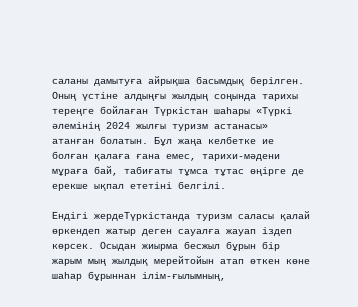саланы дамытуға айрықша басымдық берілген. Оның үстіне алдыңғы жылдың соңында тарихы тереңге бойлаған Түркістан шаһары «Түркі әлемінің 2024 жылғы туризм астанасы» атанған болатын. Бұл жаңа келбетке ие болған қалаға ғана емес, тарихи-мәдени мұраға бай, табиғаты тұмса тұтас өңірге де ерекше ықпал ететіні белгілі.

Ендігі жердеТүркістанда туризм саласы қалай өркендеп жатыр деген сауалға жауап іздеп көрсек. Осыдан жиырма бесжыл бұрын бір жарым мың жылдық мерейтойын атап өткен көне шаһар бұрыннан ілім-ғылымның,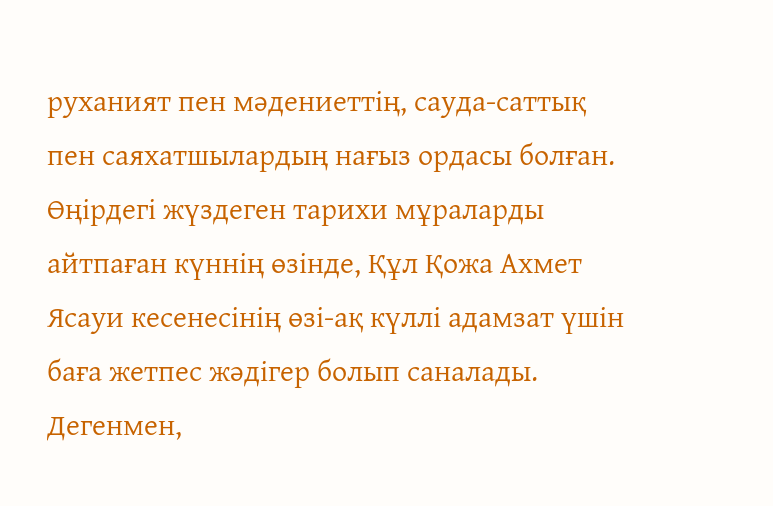руханият пен мәдениеттің, сауда-саттық пен саяхатшылардың нағыз ордасы болған. Өңірдегі жүздеген тарихи мұраларды айтпаған күннің өзінде, Құл Қожа Ахмет Ясауи кесенесінің өзі-ақ күллі адамзат үшін баға жетпес жәдігер болып саналады. Дегенмен,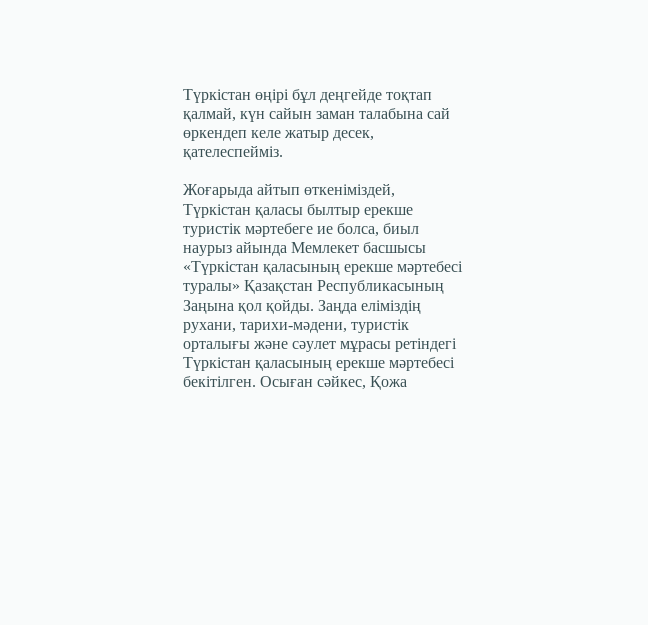Түркістан өңірі бұл деңгейде тоқтап қалмай, күн сайын заман талабына сай өркендеп келе жатыр десек, қателеспейміз.

Жоғарыда айтып өткеніміздей, Түркістан қаласы былтыр ерекше туристік мәртебеге ие болса, биыл наурыз айында Мемлекет басшысы «Түркістан қаласының ерекше мәртебесі туралы» Қазақстан Республикасының Заңына қол қойды. Заңда еліміздің рухани, тарихи-мәдени, туристік орталығы және сәулет мұрасы ретіндегі Түркістан қаласының ерекше мәртебесі бекітілген. Осыған сәйкес, Қожа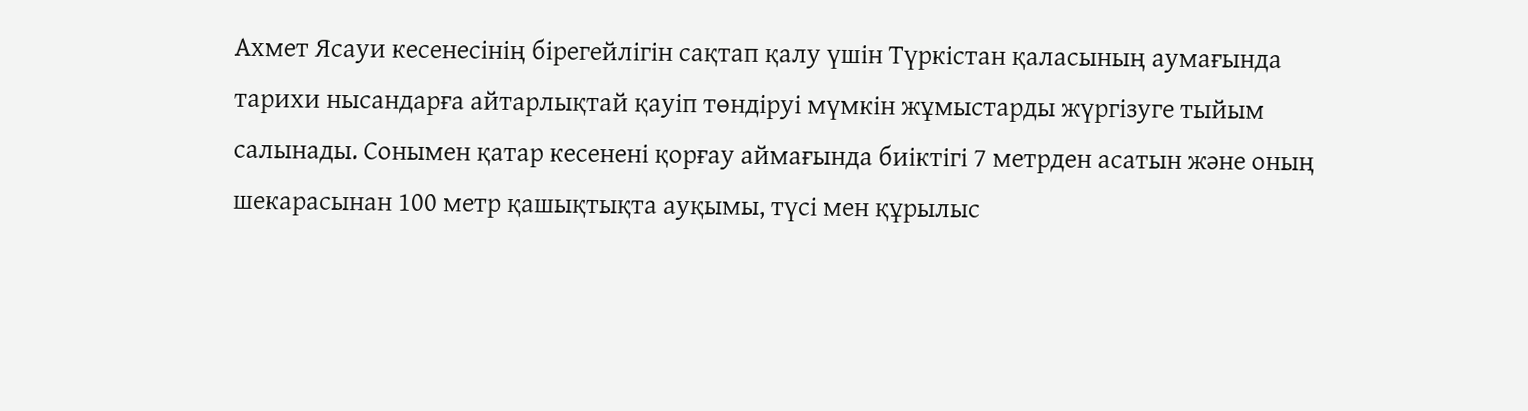Ахмет Ясауи кесенесінің бірегейлігін сақтап қалу үшін Түркістан қаласының аумағында тарихи нысандарға айтарлықтай қауіп төндіруі мүмкін жұмыстарды жүргізуге тыйым салынады. Сонымен қатар кесенені қорғау аймағында биіктігі 7 метрден асатын және оның шекарасынан 100 метр қашықтықта ауқымы, түсі мен құрылыс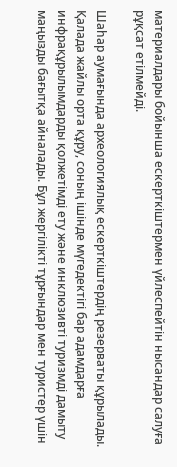материалдары бойынша ескерткіштермен үйлеспейтін нысандар салуға рұқсат етілмейді.

Шаһар аумағында археологиялық ескерткіштердің резерваты құрылады. Қалада жайлы орта құру, соның ішінде мүгедектігі бар адамдарға инфрақұрылымдарды қолжетімді ету және инклюзивті туризмді дамыту маңызды бағытқа айналады. Бұл жергілікті тұрғындар мен туристер үшін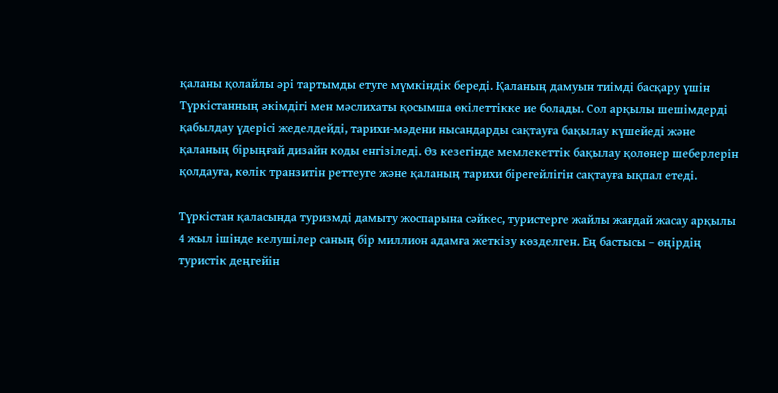қаланы қолайлы әрі тартымды етуге мүмкіндік береді. Қаланың дамуын тиімді басқару үшін Түркістанның әкімдігі мен мәслихаты қосымша өкілеттікке ие болады. Сол арқылы шешімдерді қабылдау үдерісі жеделдейді, тарихи-мәдени нысандарды сақтауға бақылау күшейеді және қаланың бірыңғай дизайн коды енгізіледі. Өз кезегінде мемлекеттік бақылау қолөнер шеберлерін қолдауға, көлік транзитін реттеуге және қаланың тарихи бірегейлігін сақтауға ықпал етеді.

Түркістан қаласында туризмді дамыту жоспарына сәйкес, туристерге жайлы жағдай жасау арқылы 4 жыл ішінде келушілер саның бір миллион адамға жеткізу көзделген. Ең бастысы – өңірдің туристік деңгейін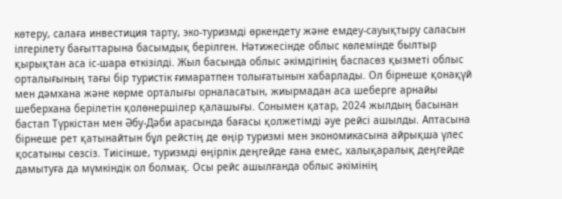көтеру, салаға инвестиция тарту, эко-туризмді өркендету және емдеу-сауықтыру саласын ілгерілету бағыттарына басымдық берілген. Нәтижесінде облыс көлемінде былтыр қырықтан аса іс-шара өткізілді. Жыл басында облыс әкімдігінің баспасөз қызметі облыс орталығының тағы бір туристік ғимаратпен толығатынын хабарлады. Ол бірнеше қонақүй мен дәмхана және көрме орталығы орналасатын, жиырмадан аса шеберге арнайы шеберхана берілетін қолөнершілер қалашығы. Сонымен қатар, 2024 жылдың басынан бастап Түркістан мен Әбу-Дәби арасында бағасы қолжетімді әуе рейсі ашылды. Аптасына бірнеше рет қатынайтын бұл рейстің де өңір туризмі мен экономикасына айрықша үлес қосатыны сөзсіз. Тиісінше, туризмді өңірлік деңгейде ғана емес, халықаралық деңгейде дамытуға да мүмкіндік ол болмақ. Осы рейс ашылғанда облыс әкімінің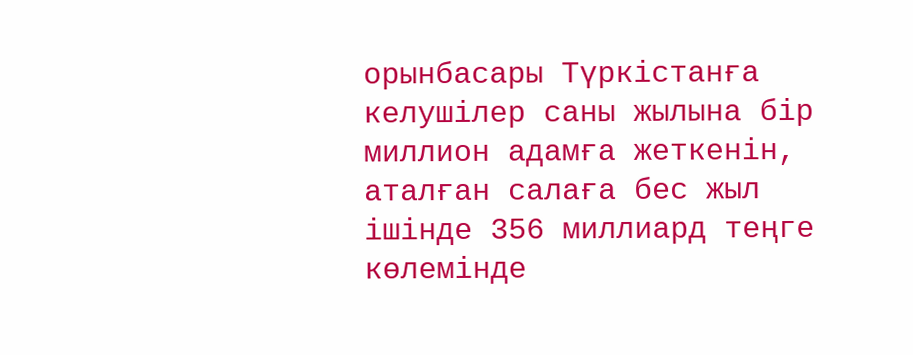орынбасары Түркістанға келушілер саны жылына бір миллион адамға жеткенін, аталған салаға бес жыл ішінде 356 миллиард теңге көлемінде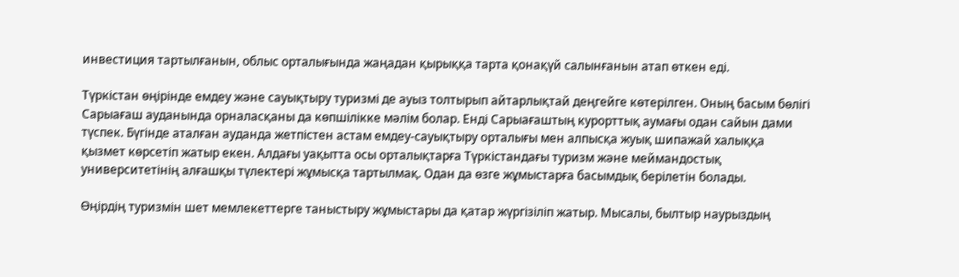инвестиция тартылғанын, облыс орталығында жаңадан қырыққа тарта қонақүй салынғанын атап өткен еді.

Түркістан өңірінде емдеу және сауықтыру туризмі де ауыз толтырып айтарлықтай деңгейге көтерілген. Оның басым бөлігі Сарыағаш ауданында орналасқаны да көпшілікке мәлім болар. Енді Сарыағаштың курорттық аумағы одан сайын дами түспек. Бүгінде аталған ауданда жетпістен астам емдеу-сауықтыру орталығы мен алпысқа жуық шипажай халыққа қызмет көрсетіп жатыр екен. Алдағы уақытта осы орталықтарға Түркістандағы туризм және меймандостық университетінің алғашқы түлектері жұмысқа тартылмақ. Одан да өзге жұмыстарға басымдық берілетін болады.

Өңірдің туризмін шет мемлекеттерге таныстыру жұмыстары да қатар жүргізіліп жатыр. Мысалы, былтыр наурыздың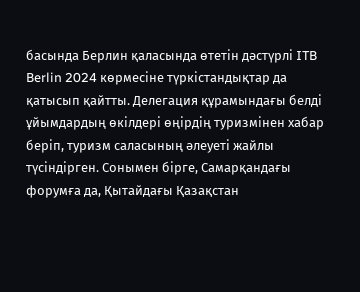басында Берлин қаласында өтетін дәстүрлі ITB Berlin 2024 көрмесіне түркістандықтар да қатысып қайтты. Делегация құрамындағы белді ұйымдардың өкілдері өңірдің туризмінен хабар беріп, туризм саласының әлеуеті жайлы түсіндірген. Сонымен бірге, Самарқандағы форумға да, Қытайдағы Қазақстан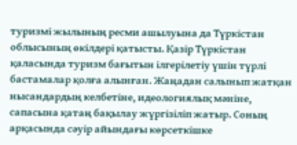туризмі жылының ресми ашылуына да Түркістан облысының өкілдері қатысты. Қазір Түркістан қаласында туризм бағытын ілгерілетіу үшін түрлі бастамалар қолға алынған. Жаңадан салынып жатқан нысандардың келбетіне, идеологиялық мәніне, сапасына қатаң бақылау жүргізіліп жатыр. Соның арқасында сәуір айындағы көрсеткішке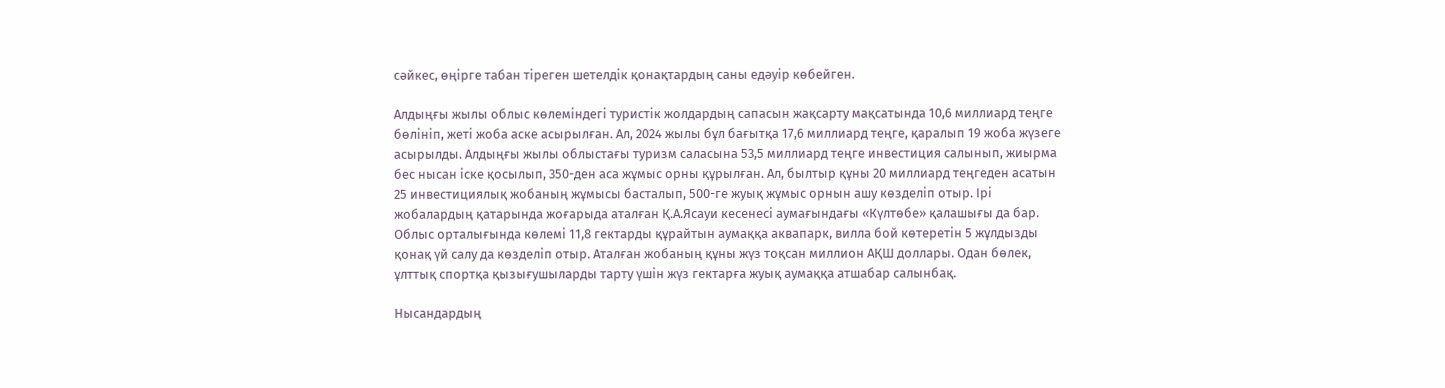сәйкес, өңірге табан тіреген шетелдік қонақтардың саны едәуір көбейген.

Алдыңғы жылы облыс көлеміндегі туристік жолдардың сапасын жақсарту мақсатында 10,6 миллиард теңге бөлініп, жеті жоба аске асырылған. Ал, 2024 жылы бұл бағытқа 17,6 миллиард теңге, қаралып 19 жоба жүзеге асырылды. Алдыңғы жылы облыстағы туризм саласына 53,5 миллиард теңге инвестиция салынып, жиырма бес нысан іске қосылып, 350-ден аса жұмыс орны құрылған. Ал, былтыр құны 20 миллиард теңгеден асатын 25 инвестициялық жобаның жұмысы басталып, 500-ге жуық жұмыс орнын ашу көзделіп отыр. Ірі жобалардың қатарында жоғарыда аталған Қ.А.Ясауи кесенесі аумағындағы «Күлтөбе» қалашығы да бар. Облыс орталығында көлемі 11,8 гектарды құрайтын аумаққа аквапарк, вилла бой көтеретін 5 жұлдызды қонақ үй салу да көзделіп отыр. Аталған жобаның құны жүз тоқсан миллион АҚШ доллары. Одан бөлек, ұлттық спортқа қызығушыларды тарту үшін жүз гектарға жуық аумаққа атшабар салынбақ.

Нысандардың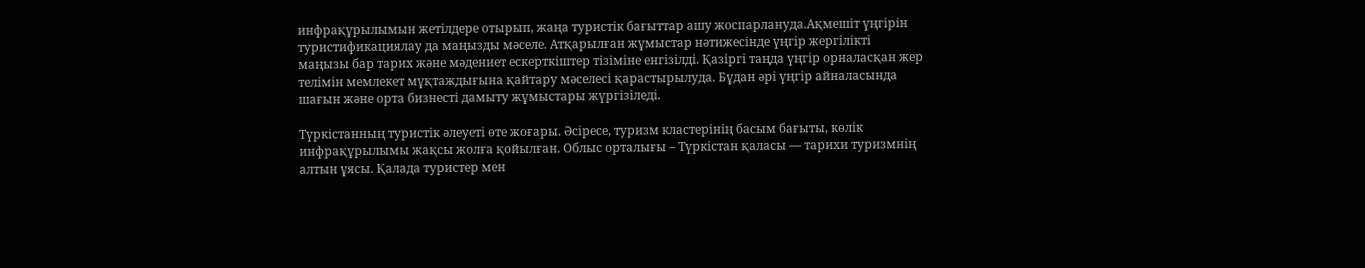инфрақұрылымын жетілдере отырып, жаңа туристік бағыттар ашу жоспарлануда.Ақмешіт үңгірін туристификациялау да маңызды мәселе. Атқарылған жұмыстар нәтижесінде үңгір жергілікті маңызы бар тарих және мәдениет ескерткіштер тізіміне енгізілді. Қазіргі таңда үңгір орналасқан жер телімін мемлекет мұқтаждығына қайтару мәселесі қарастырылуда. Бұдан әрі үңгір айналасында шағын және орта бизнесті дамыту жұмыстары жүргізіледі.

Түркістанның туристік әлеуеті өте жоғары. Әсіресе, туризм кластерінің басым бағыты, көлік инфрақұрылымы жақсы жолға қойылған. Облыс орталығы – Түркістан қаласы — тарихи туризмнің алтын ұясы. Қалада туристер мен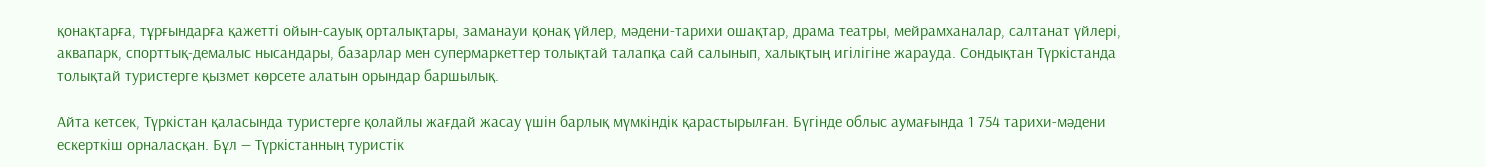қонақтарға, тұрғындарға қажетті ойын-сауық орталықтары, заманауи қонақ үйлер, мәдени-тарихи ошақтар, драма театры, мейрамханалар, салтанат үйлері, аквапарк, спорттық-демалыс нысандары, базарлар мен супермаркеттер толықтай талапқа сай салынып, халықтың игілігіне жарауда. Сондықтан Түркістанда толықтай туристерге қызмет көрсете алатын орындар баршылық.

Айта кетсек, Түркістан қаласында туристерге қолайлы жағдай жасау үшін барлық мүмкіндік қарастырылған. Бүгінде облыс аумағында 1 754 тарихи-мәдени ескерткіш орналасқан. Бұл — Түркістанның туристік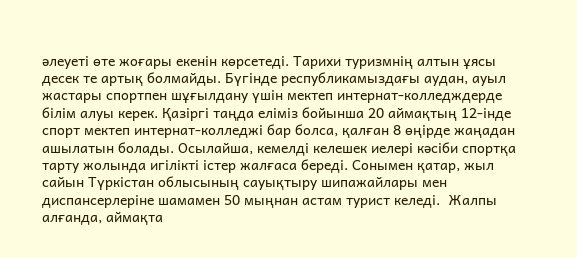әлеуеті өте жоғары екенін көрсетеді. Тарихи туризмнің алтын ұясы десек те артық болмайды. Бүгінде республикамыздағы аудан, ауыл жастары спортпен шұғылдану үшін мектеп интернат-колледждерде білім алуы керек. Қазіргі таңда еліміз бойынша 20 аймақтың 12-інде спорт мектеп интернат-колледжі бар болса, қалған 8 өңірде жаңадан ашылатын болады. Осылайша, кемелді келешек иелері кәсіби спортқа тарту жолында игілікті істер жалғаса береді. Сонымен қатар, жыл сайын Түркістан облысының сауықтыру шипажайлары мен диспансерлеріне шамамен 50 мыңнан астам турист келеді.  Жалпы алғанда, аймақта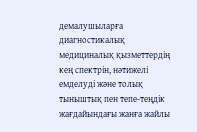демалушыларға диагностикалық медициналық қызметтердің кең спектрін, нәтижелі емделуді және толық тыныштық пен тепе-теңдік жағдайындағы жанға жайлы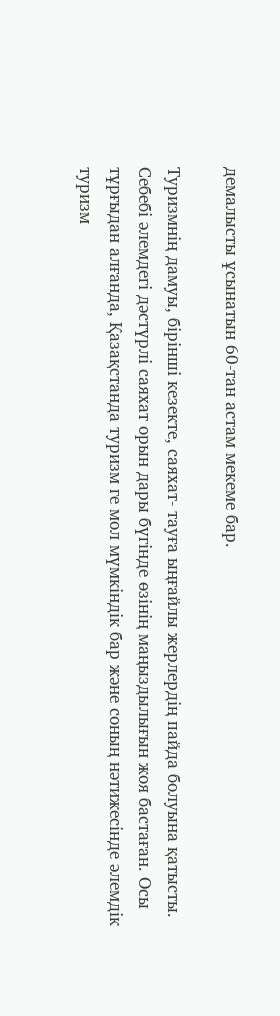демалысты ұсынатын 60-тан астам мекеме бар.

Туризмнің дамуы, бірінші кезекте, саяхат- тауға ыңғайлы жерлердің пайда болуына қатысты. Себебі әлемдегі дәстүрлі саяхат орын дары бүгінде өзінің маңыздылығын жоя бастаған. Осы тұрғыдан алғанда, Қазақстанда туризм ге мол мүмкіндік бар және соның нәтижесінде әлемдік туризм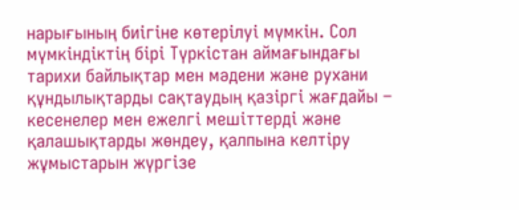нарығының биігіне көтерілуі мүмкін. Сол мүмкіндіктің бірі Түркістан аймағындағы тарихи байлықтар мен мәдени және рухани құндылықтарды сақтаудың қазіргі жағдайы – кесенелер мен ежелгі мешіттерді және қалашықтарды жөндеу, қалпына келтіру жұмыстарын жүргізе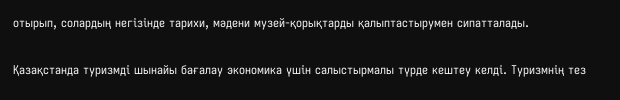отырып, солардың негізінде тарихи, мәдени музей-қорықтарды қалыптастырумен сипатталады.

Қазақстанда туризмді шынайы бағалау экономика үшін салыстырмалы түрде кештеу келді. Туризмнің тез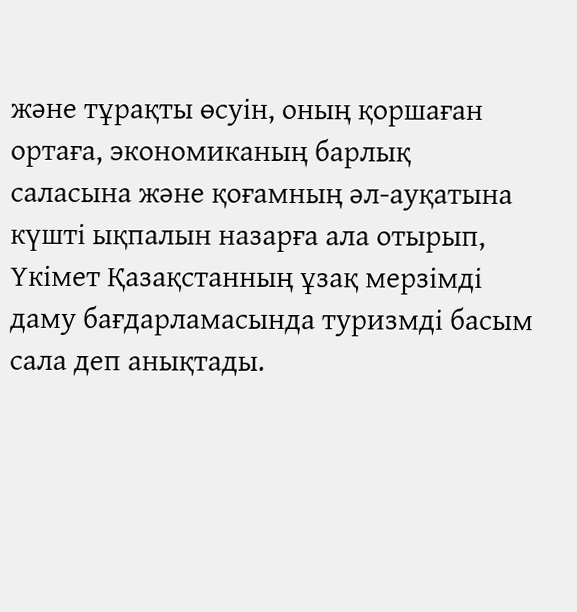және тұрақты өсуін, оның қоршаған ортаға, экономиканың барлық саласына және қоғамның әл-ауқатына күшті ықпалын назарға ала отырып, Үкімет Қазақстанның ұзақ мерзімді даму бағдарламасында туризмді басым сала деп анықтады.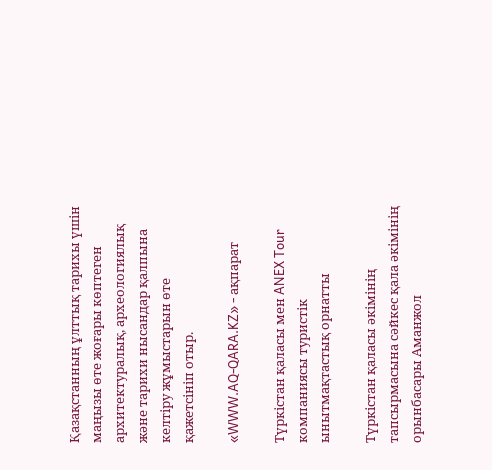Қазақстанның ұлттық тарихы үшін маңызы өте жоғары көптеген архитектуралық, археологиялық және тарихи нысандар қалпына келтіру жұмыстарын өте қажетсініп отыр.

«WWW.AQ-QARA.KZ» - ақпарат

Түркістан қаласы мен ANEX Tour компаниясы туристік ынытмақтастық орнатты

Түркістан қаласы әкімінің тапсырмасына сәйкес қала әкімінің орынбасары Аманжол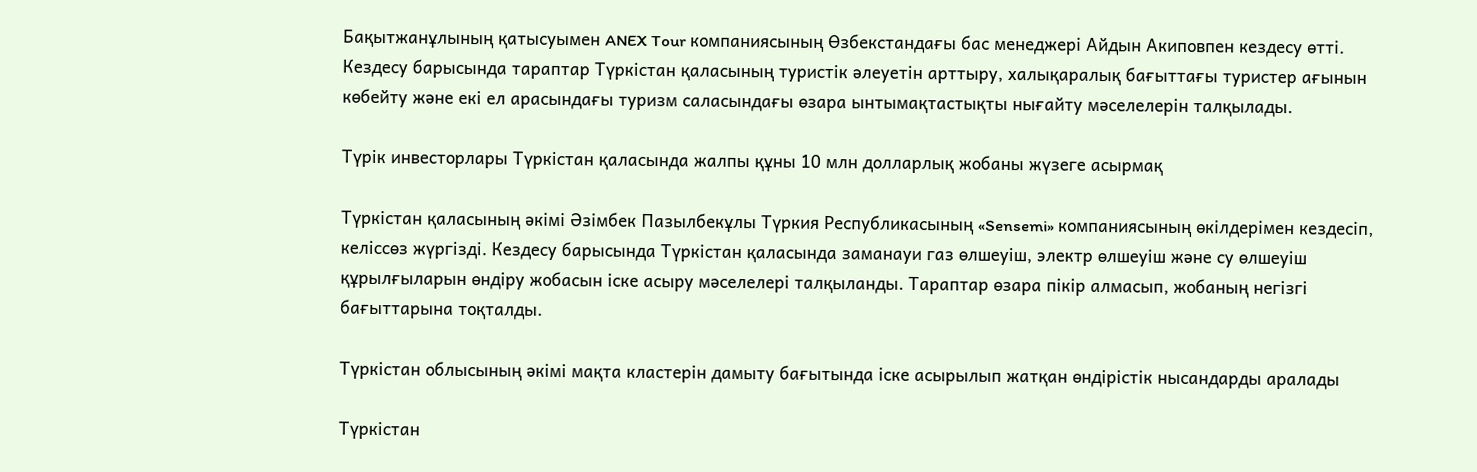Бақытжанұлының қатысуымен ANEX Tour компаниясының Өзбекстандағы бас менеджері Айдын Акиповпен кездесу өтті. Кездесу барысында тараптар Түркістан қаласының туристік әлеуетін арттыру, халықаралық бағыттағы туристер ағынын көбейту және екі ел арасындағы туризм саласындағы өзара ынтымақтастықты нығайту мәселелерін талқылады.

Түрік инвесторлары Түркістан қаласында жалпы құны 10 млн долларлық жобаны жүзеге асырмақ

Түркістан қаласының әкімі Әзімбек Пазылбекұлы Түркия Республикасының «Sensemi» компаниясының өкілдерімен кездесіп, келіссөз жүргізді. Кездесу барысында Түркістан қаласында заманауи газ өлшеуіш, электр өлшеуіш және су өлшеуіш құрылғыларын өндіру жобасын іске асыру мәселелері талқыланды. Тараптар өзара пікір алмасып, жобаның негізгі бағыттарына тоқталды.

Түркістан облысының әкімі мақта кластерін дамыту бағытында іске асырылып жатқан өндірістік нысандарды аралады

Түркістан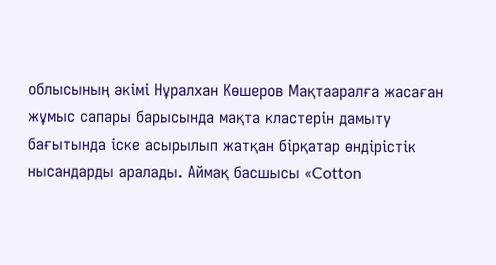облысының әкімі Нұралхан Көшеров Мақтааралға жасаған жұмыс сапары барысында мақта кластерін дамыту бағытында іске асырылып жатқан бірқатар өндірістік нысандарды аралады. Аймақ басшысы «Cotton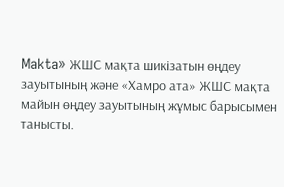Makta» ЖШС мақта шикізатын өңдеу зауытының және «Хамро ата» ЖШС мақта майын өңдеу зауытының жұмыс барысымен танысты.